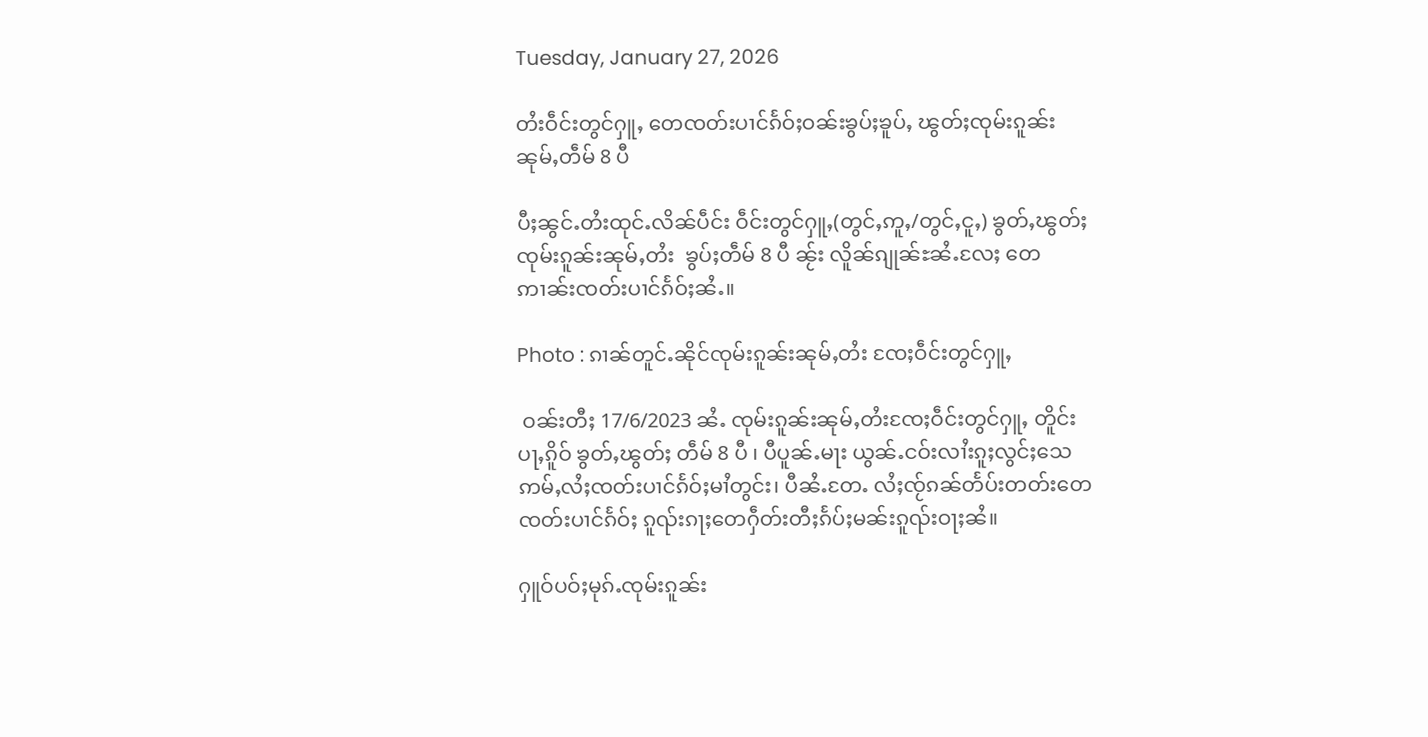Tuesday, January 27, 2026

တႆးဝဵင်းတွင်ႁူႇ တေၸတ်းပၢင်ၵႅဝ်ႈဝၼ်းၶွပ်ႈၶူပ်ႇ ၽွတ်ႈၸုမ်းၵူၼ်းၼုမ်ႇတဵမ် 8 ပီ

ပီႈၼွင်ႉတႆးထုင်ႉလိၼ်ပဵင်း ဝဵင်းတွင်ႁူႇ(တွင်ႇဢူႇ/တွင်ႇငူႇ) ၶွတ်ႇၽွတ်ႈ ၸုမ်းၵူၼ်းၼုမ်ႇတႆး  ၶွပ်ႈတဵမ် 8 ပီ ၼႂ်း လိူၼ်ၵျုၼ်ႊၼႆႉလႄႈ တေဢၢၼ်းၸတ်းပၢင်ၵႅဝ်ႈၼႆႉ။

Photo : ၵၢၼ်တူင်ႉၼိုင်ၸုမ်းၵူၼ်းၼုမ်ႇတႆး ၸႄႈဝဵင်းတွင်ႁူႇ

 ဝၼ်းတီႈ 17/6/2023 ၼႆႉ ၸုမ်းၵူၼ်းၼုမ်ႇတႆးၸႄႈဝဵင်းတွင်ႁူႇ တိူင်းပႃႇၵိူဝ် ၶွတ်ႇၽွတ်ႈ တဵမ် 8 ပီ ၊ ပီပူၼ်ႉမႃး ယွၼ်ႉငဝ်းလၢႆးၵူႈလွင်ႈသေဢမ်ႇလႆႈၸတ်းပၢင်ၵႅဝ်ႈမၢႆတွင်း၊ ပီၼႆႉတႄႉ လႆႈၸႂ်ၵၼ်တႅပ်းတတ်းတေၸတ်းပၢင်ၵႅဝ်ႈ ၵူၺ်းၵႃႈတေႁဵတ်းတီႈၵႅပ်ႈမၼ်းၵူၺ်းဝႃႈၼႆ။

ႁူဝ်ပဝ်ႈမုၵ်ႉၸုမ်းၵူၼ်း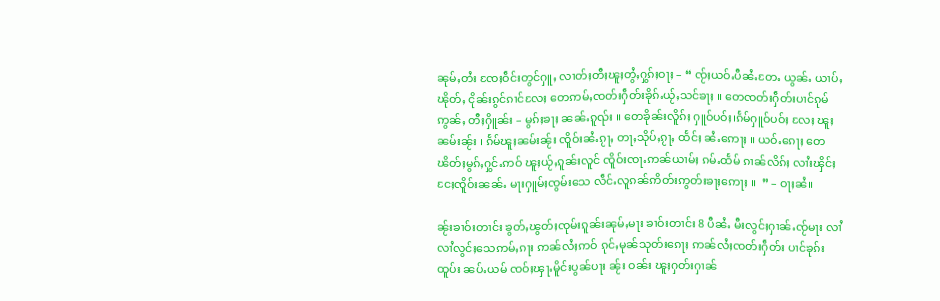ၼုမ်ႇတႆး ၸႄႈဝဵင်းတွင်ႁူႇ လၢတ်ႈတီႈၽူႈတွႆႇႁွၵ်ႈဝႃႈ – “ ၸႂ်ႈယဝ်ႉပီၼႆႉတႄႉ ယွၼ်ႉ ယၢပ်ႇ ၽိုတ်ႇ ငိုၼ်းၵွင်ၵၢင်လႄႈ တေဢမ်ႇၸတ်းႁဵတ်းၶိုၵ်ႉယႂ်ႇသင်ၶႃႈ ။ တေၸတ်းႁဵတ်းပၢင်ၵုမ်ဢွၼ်ႇ တီႈႁိူၼ်း – မွၵ်ႈၶႃႈ ၼၼ်ႉၵူၺ်း ။ တေၶိုၼ်းလိူၵ်ႈ ႁူဝ်ပဝ်ႈ၊ၵႅမ်ႁူဝ်ပဝ်ႈ လႄႈ ၽူႈၼမ်းၼႂ်း ၊ ၵႅမ်ၽူႈၼမ်းၼႂ်း ၸိူဝ်းၼႆႉၵႂႃႇ တႃႇသိုပ်ႇၵႂႃႇ ထႅင်ႈ ၼႆႉဢေႃႈ ။ ယဝ်ႉၵေႃႈ တေၽိတ်ႈမွၵ်ႇႁွင်ႉဢဝ် ၽူႈယႂ်ႇၵူၼ်းလူင် ၸိူဝ်းၸႃႉဢၼ်ယၢမ်ႈ ၵမ်ႉထႅမ် ၵၢၼ်လိၵ်ႈ လၢႆးၾိင်ႈငႄႈၸိူဝ်းၼၼ်ႉ မႃးႁူမ်ႈၸွမ်းသေ လဵင်ႉလူၵၼ်ဢိတ်းဢွတ်းၶႃႈဢေႃႈ ။  ” – ဝႃႈၼႆ။

ၼႂ်းၶၢဝ်းတၢင်း ၶွတ်ႇၽွတ်ႈၸုမ်းၵူၼ်းၼုမ်ႇမႃး ၶၢဝ်းတၢင်း 8 ပီၼႆႉ မီးလွင်ႈႁၢၼ်ႉၸႂ်မႃး လၢႆလၢႆလွင်ႈသေဢမ်ႇၵႃး ဢၼ်လႆႈဢဝ် ၵုင်ႇမုၼ်သုတ်းၵေႃႈ ဢၼ်လႆႈၸတ်းႁဵတ်း ပၢင်ၶုၵ်းထူပ်း ၼပ်ႉယမ် ၸဝ်ႈၾႃႉမိူင်းပွၼ်ပႃး ၼႂ်း ဝၼ်း ၽူႈႁတ်းႁၢၼ်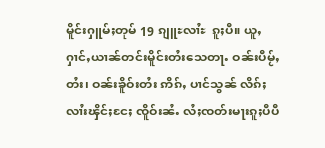မိူင်းႁူမ်ႈတုမ် 19 ၵျူႊလၢႆႊ  ၵူႈပီ။ ယူႇႁၢင်ႇယၢၼ်တင်းမိူင်းတႆးသေတႃႉ ဝၼ်းပီမႂ်ႇတႆး၊ ဝၼ်းၶိူဝ်းတႆး ဢိၵ်ႇ ပၢင်သွၼ် လိၵ်ႈလၢႆးၾိင်ႈငႄႈ ၸိူဝ်းၼႆႉ လႆႈၸတ်းမႃးၵူႈပီပီ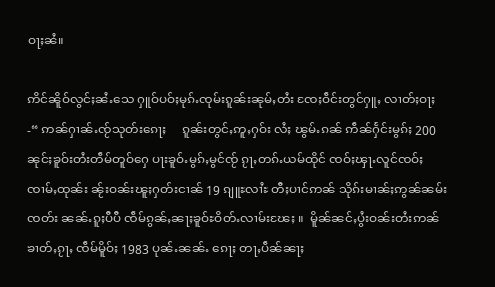ဝႃႈၼႆ။

ဢိင်ၼိူဝ်လွင်ႈၼႆႉသေ ႁူဝ်ပဝ်ႈမုၵ်ႉၸုမ်းၵူၼ်းၼုမ်ႇတႆး ၸႄႈဝဵင်းတွင်ႁူႇ လၢတ်ႈဝႃႈ -“ ဢၼ်ႁၢၼ်ႉၸႂ်သုတ်းၵေႃႈ     ၵူၼ်းတွင်ႇဢူႇႁဝ်း လႆႈ ၽွမ်ႉၵၼ် ဢဵၼ်ႁႅင်းမွၵ်ႈ 200   ၼုင်ႈၶူဝ်းတႆးတဵမ်တူဝ်ႁေ ပႃးၶူဝ်ႉမွၵ်ႇမွင်ၸႂ် ၵႂႃႇတၵ်ႉယမ်ထိုင် ၸဝ်ႈၾႃႉလူင်ၸဝ်ႈၸၢမ်ႇထုၼ်း ၼႂ်းဝၼ်းၽူႈႁတ်းငၢၼ် 19 ၵျူႊလၢႆႊ တီႈပၢင်ဢၼ် သိုၵ်းမၢၼ်ႈဢွၼ်ၼမ်းၸတ်း ၼၼ်ႉၵူႈပီပီ ၸဵမ်ၵွၼ်ႇၼႃႈၶူဝ်ႊဝိတ်ႉလၢမ်းၽႄႈ ။  မိူၼ်ၼင်ႇပွႆးဝၼ်းတႆးဢၼ် ၶၢတ်ႇၵႂႃႇ ၸဵမ်မိူဝ်ႈ 1983 ပုၼ်ႉၼၼ်ႉ ၵေႃႈ တႃႇပဵၼ်ၼႃႈ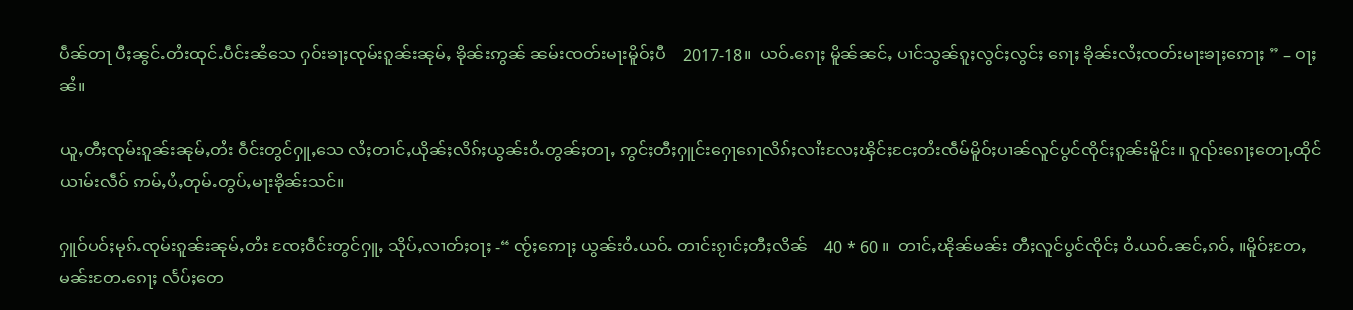ပဵၼ်တႃ ပီႈၼွင်ႉတႆးထုင်ႉပဵင်းၼႆသေ ႁဝ်းၶႃႈၸုမ်းၵူၼ်းၼုမ်ႇ ၶိုၼ်းဢွၼ် ၼမ်းၸတ်းမႃးမိူဝ်ႈပီ    2017-18။  ယဝ်ႉၵေႃႈ မိူၼ်ၼင်ႇ ပၢင်သွၼ်ၵူႈလွင်ႈလွင်ႈ ၵေႃႈ ၶိုၼ်းလႆႈၸတ်းမႃးၶႃႈဢေႃႈ ” – ဝႃႈၼႆ။

ယူႇတီႈၸုမ်းၵူၼ်းၼုမ်ႇတႆး ဝဵင်းတွင်ႁူႇသေ လႆႈတၢင်ႇယိုၼ်ႈလိၵ်ႈယွၼ်းဝႆႉတွၼ်ႈတႃႇ ဢွင်ႈတီႈႁူင်းႁေႃၵေႃလိၵ်ႈလၢႆးလႄႈၾိင်ႈငႄႈတႆးၸဵမ်မိူဝ်ႈပၢၼ်လူင်ပွင်ၸိုင်ႈၵူၼ်းမိူင်း။ ၵူၺ်းၵေႃႈတေႃႇထိုင်ယၢမ်းလဵဝ် ဢမ်ႇပႆႇတုမ်ႉတွပ်ႇမႃးၶိုၼ်းသင်။

ႁူဝ်ပဝ်ႈမုၵ်ႉၸုမ်းၵူၼ်းၼုမ်ႇတႆး ၸႄႈဝဵင်းတွင်ႁူႇ သိုပ်ႇလၢတ်ႈဝႃႈ -“ ၸႂ်ႈဢေႃႈ ယွၼ်းဝႆႉယဝ်ႉ တၢင်းၵႂၢင်ႈတီႈလိၼ်    40 * 60 ။  တၢင်ႇၽိုၼ်မၼ်း တီႈလူင်ပွင်ၸိုင်ႈ ဝႆႉယဝ်ႉၼင်ႇၵဝ်ႇ ။မိူဝ်ႈတႄႇမၼ်းတႄႉၵေႃႈ လႅပ်ႈတေ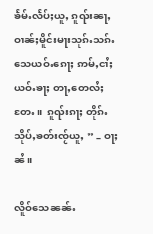ၶႅမ်ႉလႅပ်ႈယူႇ ၵူၺ်းၼႃႇ ဝၢၼ်ႈမိူင်းမႃးသုၵ်ႉသၵ်ႉသေယဝ်ႉၵေႃႈ ဢမ်ႇငၢႆႈယဝ်ႉၶႃႈ တႃႇတေလႆႈတႄႉ။  ၵူၺ်းၵႃႈ တိုၵ်ႉသိုပ်ႇၶတ်းၸႂ်ယူႇ ” – ဝႃႈၼႆ။

လိူဝ်သေၼၼ်ႉ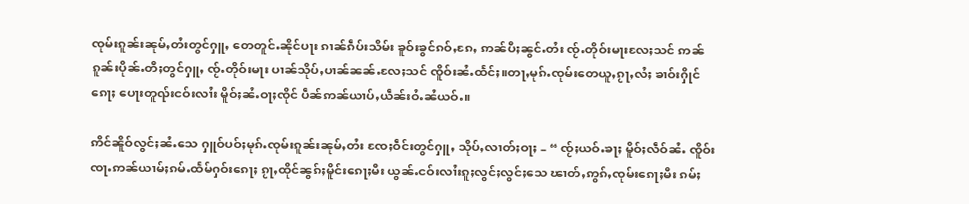ၸုမ်းၵူၼ်းၼုမ်ႇတႆးတွင်ႁူႇ တေတူင်ႉၼိုင်ပႃး ၵၢၼ်ၵဵပ်းသိမ်း ၶူဝ်းၶွင်ၵဝ်ႇၵႄႇ ဢၼ်ပီႈၼွင်ႉတႆး ၸႂ်ႉတိုဝ်းမႃးလႄႈသင် ဢၼ်ၵူၼ်းပိုၼ်ႉတီႈတွင်ႁူႇ ၸႂ်ႉတိုဝ်းမႃး ပၢၼ်သိုပ်ႇပၢၼ်ၼၼ်ႉလႄႈသင် ၸိူဝ်းၼႆႉထႅင်ႈ။တႃႇမုၵ်ႉၸုမ်းတေယူႇၵႂႃႇလႆႈ ၶၢဝ်းႁိုင်ၵေႃႈ ပေႃးတူၺ်းငဝ်းလၢႆး မိူဝ်ႈၼႆႉဝႃႈၸိုင် ပဵၼ်ဢၼ်ယၢပ်ႇယဵၼ်းဝႆႉၼႆယဝ်ႉ။

ဢိင်ၼိူဝ်လွင်ႈၼႆႉသေ ႁူဝ်ပဝ်ႈမုၵ်ႉၸုမ်းၵူၼ်းၼုမ်ႇတႆး ၸႄႈဝဵင်းတွင်ႁူႇ သိုပ်ႇလၢတ်ႈဝႃႈ – “ ၸႂ်ႈယဝ်ႉၶႃႈ မိူဝ်ႈလဵဝ်ၼႆႉ ၸိူဝ်းၸႃႉဢၼ်ယၢမ်ႈၵမ်ႉထႅမ်ႁဝ်းၵေႃႈ ၵႂႃႇထိုင်ၼွၵ်ႈမိူင်းၵေႃႈမီး ယွၼ်ႉငဝ်းလၢႆးၵူႈလွင်ႈလွင်ႈသေ ၽၢတ်ႇဢွၵ်ႇၸုမ်းၵေႃႈမီး ၵမ်ႈ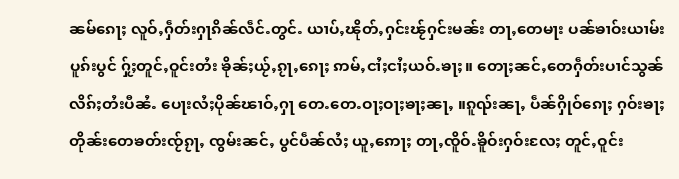ၼမ်ၵေႃႈ လူဝ်ႇႁဵတ်းႁႃၵိၼ်လဵင်ႉတွင်ႉ ယၢပ်ႇၽိုတ်ႇႁင်းၽႂ်ႁင်းမၼ်း တႃႇတေမႃး ပၼ်ၶၢဝ်းယၢမ်း ပူၵ်းပွင် ႁႂ်ႈတူင်ႇဝူင်းတႆး ၶိုၼ်ႈယႂ်ႇၵႂႃႇၵေႃႈ ဢမ်ႇငၢႆႈငၢႆႈယဝ်ႉၶႃႈ။ တေႃႈၼင်ႇတေႁဵတ်းပၢင်သွၼ်လိၵ်ႈတႆးပီၼႆႉ ပေႃးလႆႈပိုၼ်ၽၢဝ်ႇႁႃ တေႉတေႉဝႃႈဝႃႈၶႃႈၼႃႇ ။ၵူၺ်းၼႃႇ ပဵၼ်ႁိုဝ်ၵေႃႈ ႁဝ်းၶႃႈ တိုၼ်းတေၶတ်းၸႂ်ၵႂႃႇ ၸွမ်းၼင်ႇ ပွင်ပဵၼ်လႆႈ ယူႇဢေႃႈ တႃႇၸိူဝ်ႉၶိူဝ်းႁဝ်းလႄႈ တူင်ႇဝူင်း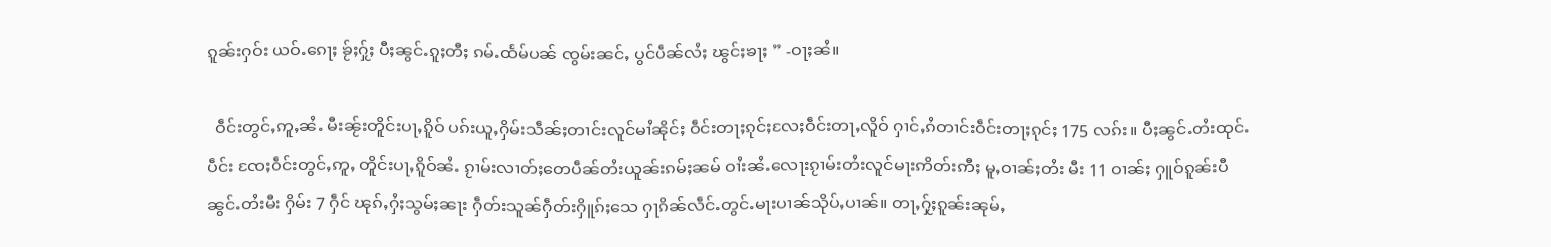ၵူၼ်းႁဝ်း ယဝ်ႉၵေႃႈ ၶႂ်ႈႁႂ်ႈ ပီႈၼွင်ႉၵူႈတီႈ ၵမ်ႉထႅမ်ပၼ် ၸွမ်းၼင်ႇ ပွင်ပဵၼ်လႆႈ ၽွင်ႈၶႃႈ ” -ဝႃႈၼႆ။

  ဝဵင်းတွင်ႇဢူႇၼႆႉ မီးၼႂ်းတိူင်းပႃႇၵိူဝ် ပၵ်းယူႇႁိမ်းသဵၼ်ႈတၢင်းလူင်မၢႆၼိုင်ႈ ဝဵင်းတႃႈၵုင်ႈလႄႈဝဵင်းတႃႇလိူဝ် ႁၢင်ႇၵႆတၢင်းဝဵင်းတႃႈၵုင်ႈ 175 လၵ်း။ ပီႈၼွင်ႉတႆးထုင်ႉပဵင်း ၸႄႈဝဵင်းတွင်ႇဢူႇ တိူင်းပႃႇၵိူဝ်ၼႆႉ ၵႂၢမ်းလၢတ်ႈတေပဵၼ်တႆးယူၼ်းၵမ်ႈၼမ် ဝၢႆးၼႆႉလေႃးၵႂၢမ်းတႆးလူင်မႃးဢိတ်းဢီႈ မူႇဝၢၼ်ႈတႆး မီး 11 ဝၢၼ်ႈ ႁူဝ်ၵူၼ်းပီၼွင်ႉတႆးမီး ႁိမ်း 7 ႁဵင် ၽုၵ်ႇႁႆႈသွမ်ႈၼႃး ႁဵတ်းသူၼ်ႁဵတ်းႁိူၵ်ႈသေ ႁႃၵိၼ်လဵင်ႉတွင်ႉမႃးပၢၼ်သိုပ်ႇပၢၼ်။ တႃႇႁႂ်ႈၵူၼ်းၼုမ်ႇ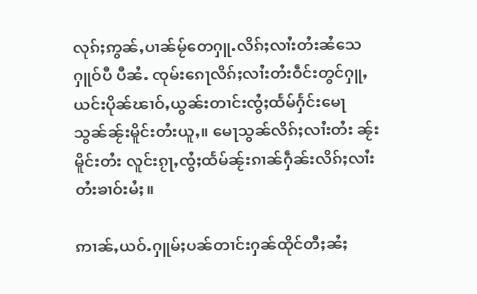လုၵ်ႈဢွၼ်ႇပၢၼ်မႂ်တေႁူႉလိၵ်ႈလၢႆးတႆးၼႆသေ ႁူဝ်ပီ ပီၼႆႉ ၸုမ်းၵေႃလိၵ်ႈလၢႆးတႆးဝဵင်းတွင်ႁူႇ ယင်းပိုၼ်ၽၢဝ်ႇယွၼ်းတၢင်းၸွႆႈထႅမ်ႁႅင်းမေႃသွၼ်ၼႂ်းမိူင်းတႆးယူႇ။ မေႃသွၼ်လိၵ်ႈလၢႆးတႆး ၼႂ်းမိူင်းတႆး လူင်းၵႂႃႇၸွႆႈထႅမ်ၼႂ်းၵၢၼ်ႁဵၼ်းလိၵ်ႈလၢႆးတႆးၶၢဝ်းမႆႈ။

ဢၢၼ်ႇယဝ်ႉႁူမ်ႈပၼ်တၢင်းႁၼ်ထိုင်တီႈၼႆႈ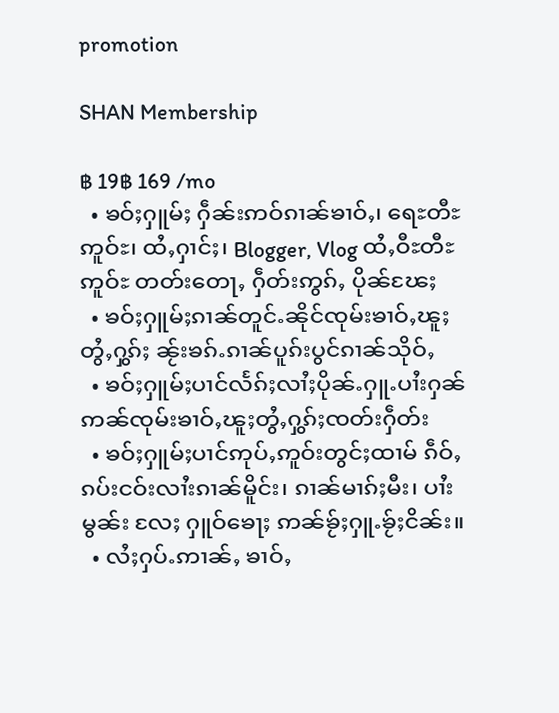promotion

SHAN Membership

฿ 19฿ 169 /mo
  • ၶဝ်ႈႁူမ်ႈ ႁဵၼ်းဢဝ်ၵၢၼ်ၶၢဝ်ႇ၊ ရေႊတီႊဢူဝ်ႊ၊ ထႆႇႁၢင်ႈ၊ Blogger, Vlog ထႆႇဝီႊတီႊဢူဝ်ႊ တတ်းတေႃႇ ႁဵတ်းဢွၵ်ႇ ပိုၼ်ၽႄႈ
  • ၶဝ်ႈႁူမ်ႈၵၢၼ်တူင်ႉၼိုင်ၸုမ်းၶၢဝ်ႇၽူႈတွႆႇႁွၵ်ႈ ၼႂ်းၶၵ်ႉၵၢၼ်ပူၵ်းပွင်ၵၢၼ်သိုဝ်ႇ
  • ၶဝ်ႈႁူမ်ႈပၢင်လႅၵ်ႈလၢႆႈပိုၼ်ႉႁူႉပၢႆးႁၼ် ဢၼ်ၸုမ်းၶၢဝ်ႇၽူႈတွႆႇႁွၵ်ႈၸတ်းႁဵတ်း
  • ၶဝ်ႈႁူမ်ႈပၢင်ဢုပ်ႇဢူဝ်းတွင်ႈထၢမ် ၵဵဝ်ႇၵပ်းငဝ်းလၢႆးၵၢၼ်မိူင်း၊ ၵၢၼ်မၢၵ်ႈမီး၊ ပၢႆးမွၼ်း လႄႈ ႁူဝ်ၶေႃႈ ဢၼ်ၶႂ်ႈႁူႉၶႂ်ႈငိၼ်း။
  • လႆႈႁပ်ႉဢၢၼ်ႇ ၶၢဝ်ႇ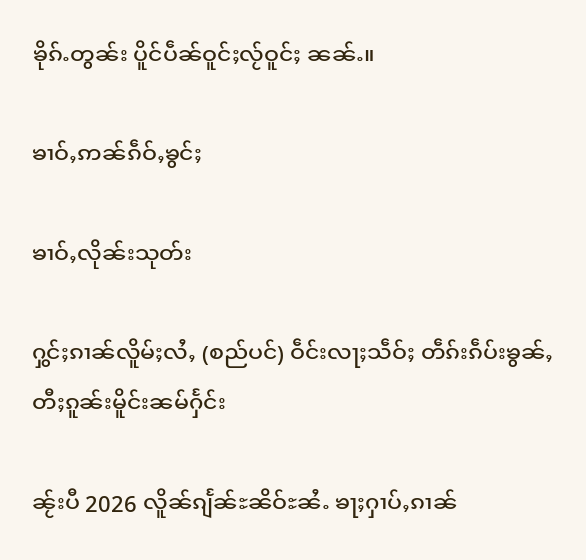ၶိုၵ်ႉတွၼ်း ပိူင်ပဵၼ်ဝူင်ႈလႂ်ဝူင်ႈ ၼၼ်ႉ။

ၶၢဝ်ႇဢၼ်ၵဵဝ်ႇၶွင်ႈ

ၶၢဝ်ႇလိုၼ်းသုတ်း

ႁွင်ႈၵၢၼ်လိူမ်ႈလႆႇ (စည်ပင်) ဝဵင်းလႃႈသဵဝ်ႈ တဵၵ်းၵဵပ်းၶွၼ်ႇတီႈၵူၼ်းမိူင်းၼမ်ႁႅင်း

ၼႂ်းပီ 2026 လိူၼ်ၵျႅၼ်ႊၼိဝ်ႊၼႆႉ ၶႃႈႁၢပ်ႇၵၢၼ်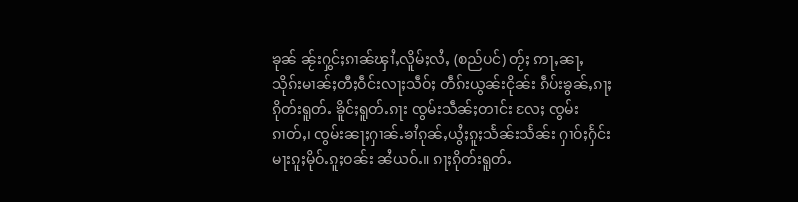ၶုၼ် ၼႂ်းႁွင်ႈၵၢၼ်ၾၢႆႇလိူမ်ႈလႆႇ (စည်ပင်) တႂ်ႈ ဢႃႇၼႃႇသိုၵ်းမၢၼ်ႈတီႈဝဵင်းလႃႈသဵဝ်ႈ တဵၵ်းယွၼ်းငိုၼ်း ၵဵပ်းၶွၼ်ႇၵႃႈၵိုတ်းရူတ်ႉ ၶိူင်ႈရူတ်ႉၵႃး ၸွမ်းသဵၼ်ႈတၢင်း လႄႈ ၸွမ်းၵၢတ်ႇ၊ ၸွမ်းၼႃႈႁၢၼ်ႉၶၢႆၵုၼ်ႇယွႆႈၵူႈသႅၼ်းသႅၼ်း ႁၢဝ်ႈႁႅင်းမႃးၵူႈမိုဝ်ႉၵူႈဝၼ်း ၼႆယဝ်ႉ။ ၵႃႈၵိုတ်းရူတ်ႉ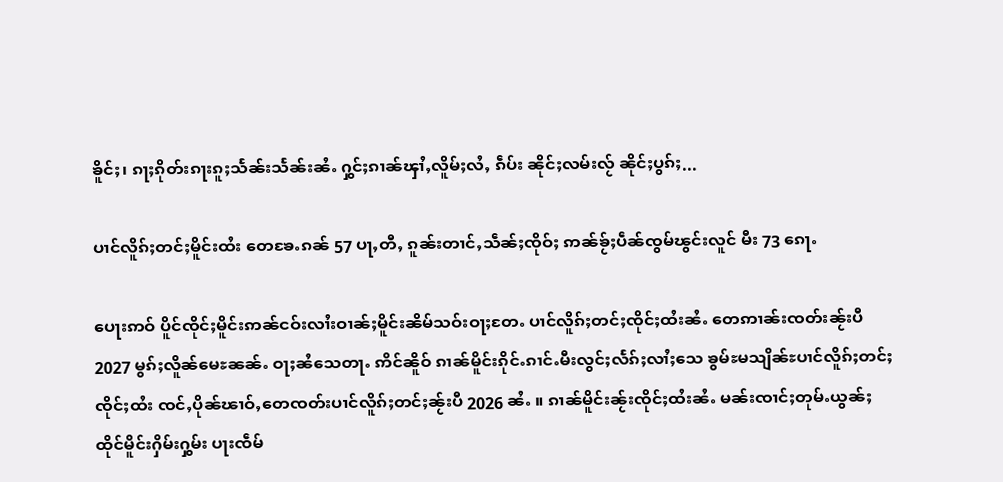ၶိူင်ႈ၊ ၵႃႈၵိုတ်းၵႃးၵူႈသႅၼ်းသႅၼ်းၼႆႉ ႁွင်ႈၵၢၼ်ၾၢႆႇလိူမ်ႈလႆႇ ၵဵပ်း ၼိုင်ႈလမ်းလႂ် ၼိုင်ႈပွၵ်ႈ...

ပၢင်လိူၵ်ႈတင်ႈမိူင်းထႆး တေၶႄႉၵၼ် 57 ပႃႇတီႇ ၵူၼ်းတၢင်ႇသဵၼ်ႈၸိုဝ်ႈ ဢၼ်ၶႂ်ႈပဵၼ်ၸွမ်ၽွင်းလူင် မီး 73 ၵေႃႉ

ပေႃးဢဝ် ပိူင်ၸိုင်ႈမိူင်းဢၼ်ငဝ်းလၢႆးဝၢၼ်ႈမိူင်းၼိမ်သဝ်းဝႃႈတႄႉ ပၢင်လိူၵ်ႈတင်ႈၸိုင်ႈထႆးၼႆႉ တေဢၢၼ်းၸတ်းၼႂ်းပီ 2027 မွၵ်ႈလိူၼ်မေႊၼၼ်ႉ ဝႃႈၼႆသေတႃႉ ဢိင်ၼိူဝ် ၵၢၼ်မိူင်းၵိုင်ႉၵၢင်ႉမီးလွင်ႈလႅၵ်ႈလၢႆႈသေ ၶွမ်ႊမသျိၼ်ႊပၢင်လိူၵ်ႈတင်ႈၸိုင်ႈထႆး ၸင်ႇပိုၼ်ၽၢဝ်ႇတေၸတ်းပၢင်လိူၵ်ႈတင်ႈၼႂ်းပီ 2026 ၼႆႉ ။ ၵၢၼ်မိူင်းၼႂ်းၸိုင်ႈထႆးၼႆႉ မၼ်းၸၢင်ႈတုမ်ႉယွၼ်ႈထိုင်မိူင်းႁိမ်းႁွမ်း ပႃးၸဵမ်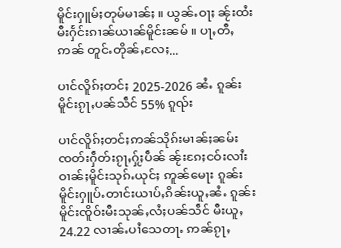မိူင်းႁူမ်ႈတုမ်မၢၼ်ႈ ။ ယွၼ်ႉဝႃႈ ၼႂ်းထႆး မီးႁႅင်းၵၢၼ်ယၢၼ်မိူင်းၼမ် ။ ပႃႇတီႇ ဢၼ် တူင်ႉတိုၼ်ႇလႄႈ...

ပၢင်လိူၵ်ႈတင်ႈ 2025-2026 ၼႆႉ ၵူၼ်းမိူင်းၵႂႃႇပၼ်သဵင် 55% ၵူၺ်း

ပၢင်လိူၵ်ႈတင်ႈဢၼ်သိုၵ်းမၢၼ်ႈၼမ်းၸတ်းႁဵတ်းၵႂႃႇႁႂ်ႈပဵၼ် ၼႂ်းၵႄႈငဝ်းလၢႆးဝၢၼ်ႈမိူင်းသုၵ်ႉယုင်ႈ ဢူၼ်မေႃး ၵူၼ်းမိူင်းႁူပ်ႉတၢင်းယၢပ်ႇၵိၼ်းယူႇၼႆႉ ၵူၼ်းမိူင်းၸိူဝ်းမီးသုၼ်ႇလႆႈပၼ်သဵင် မီးယူႇ 24.22 လၢၼ်ႉပၢႆသေတႃႉ ဢၼ်ၵႂႃႇ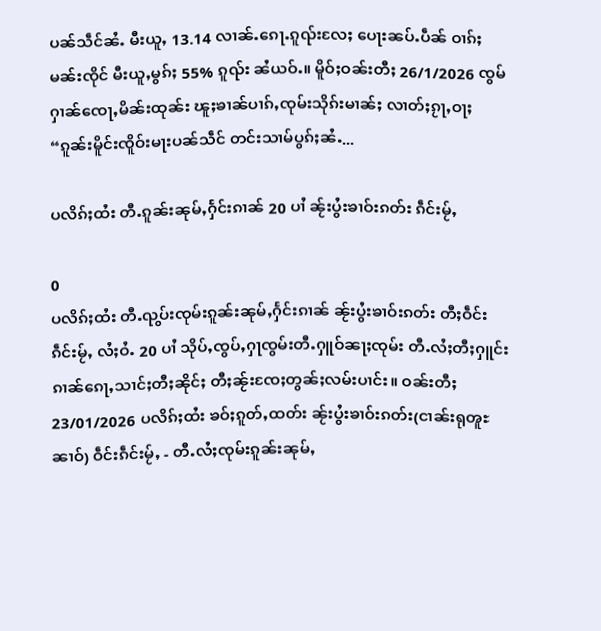ပၼ်သဵင်ၼႆႉ မီးယူႇ 13.14 လၢၼ်ႉၵေႃႉၵူၺ်းလႄႈ ပေႃးၼပ်ႉပဵၼ် ဝၢၵ်ႈမၼ်းၸိုင် မီးယူႇမွၵ်ႈ 55% ၵူၺ်း ၼႆယဝ်ႉ။ မိူဝ်ႈဝၼ်းတီႈ 26/1/2026 ၸွမ်ႁၢၼ်ၸေႃႇမိၼ်းထုၼ်း ၽူႈၶၢၼ်ပၢၵ်ႇၸုမ်းသိုၵ်းမၢၼ်ႈ လၢတ်ႈၵႂႃႇဝႃႈ “ၵူၼ်းမိူင်းၸိူဝ်းမႃးပၼ်သဵင် တင်းသၢမ်ပွၵ်ႈၼႆႉ...

ပလိၵ်ႈထႆး တီႉၵူၼ်းၼုမ်ႇႁႅင်းၵၢၼ် 20 ပၢႆ ၼႂ်းပွႆးၶၢဝ်းၵတ်း ၵဵင်းမႂ်ႇ

0
ပလိၵ်ႈထႆး တီႉၺွပ်းၸုမ်းၵူၼ်းၼုမ်ႇႁႅင်းၵၢၼ် ၼႂ်းပွႆးၶၢဝ်းၵတ်း တီႈဝဵင်းၵဵင်းမႂ်ႇ လႆႈဝႆႉ 20 ပၢႆ သိုပ်ႇၸွပ်ႇႁႃၸွမ်းတီႉႁူဝ်ၼႃႈၸုမ်း တီႉလႆႈတီႈႁူင်းၵၢၼ်ၵေႃႇသၢင်ႈတီႈၼိုင်ႈ တီႈၼႂ်းၸႄႈတွၼ်ႈလမ်းပၢင်း။ ဝၼ်းတီႈ 23/01/2026 ပလိၵ်ႈထႆး ၶဝ်ႈၵူတ်ႇထတ်း ၼႂ်းပွႆးၶၢဝ်းၵတ်း(ငၢၼ်းရုၻူႊၼၢဝ်) ဝဵင်းၵဵင်းမႂ်ႇ - တီႉလႆႈၸုမ်းၵူၼ်းၼုမ်ႇ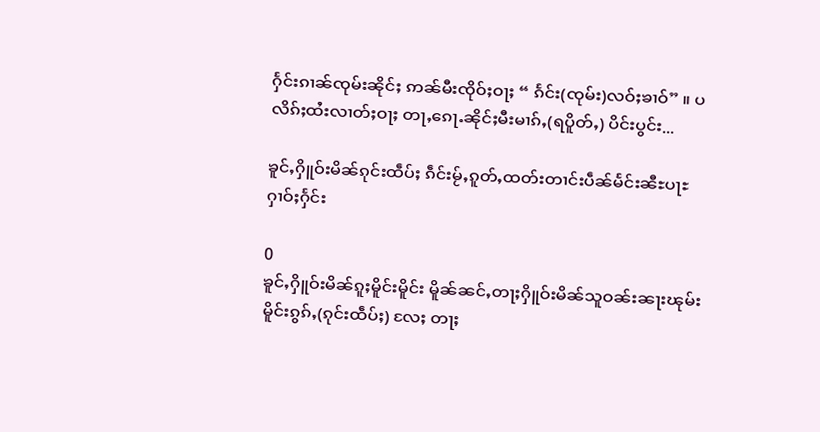ႁႅင်းၵၢၼ်ၸုမ်းၼိုင်ႈ ဢၼ်မီးၸိုဝ်ႈဝႃႈ “ ၵႅင်း(ၸုမ်း)လဝ်ႈၶၢဝ်” ။ ပလိၵ်ႈထႆးလၢတ်ႈဝႃႈ တႃႇၵေႃႉၼိုင်ႈမီးမၢၵ်ႇ(ရပိူတ်ႇ) ပိင်းပွင်း...

ၶူင်ႇႁိူဝ်းမိၼ်ၵုင်းထဵပ်ႈ ၵဵင်းမႂ်ႇၵူတ်ႇထတ်းတၢင်းပဵၼ်မႅင်းၼီႊပႃႊ ႁၢဝ်ႈႁႅင်း

0
ၶူင်ႇႁိူဝ်းမိၼ်ၵူႈမိူင်းမိူင်း မိူၼ်ၼင်ႇတႃႈႁိူဝ်းမိၼ်သူဝၼ်းၼႃးၽုမ်း မိူင်းၵွၵ်ႇ(ၵုင်းထဵပ်ႈ) လႄႈ တႃႈ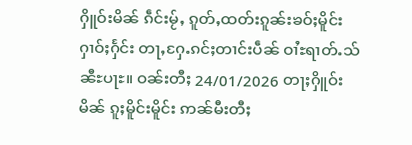ႁိူဝ်းမိၼ် ၵဵင်းမႂ်ႇ ၵူတ်ႇထတ်းၵူၼ်းၶဝ်ႈမိူင်းႁၢဝ်ႈႁႅင်း တႃႇႁႄႉၵင်ႈတၢင်းပဵၼ် ဝၢႆႊရၢတ်ႉသ် ၼီႊပႃႊ။ ဝၼ်းတီႈ 24/01/2026 တႃႈႁိူဝ်းမိၼ် ၵူႈမိူင်းမိူင်း ဢၼ်မီးတီႈ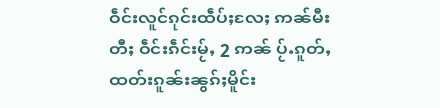ဝဵင်းလူင်ၵုင်းထဵပ်ႈလႄႈ ဢၼ်မီးတီႈ ဝဵင်းၵဵင်းမႂ်ႇ 2 ဢၼ် ပႂ်ႉၵူတ်ႇထတ်းၵူၼ်းၼွၵ်ႈမိူင်း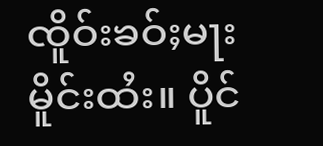ၸိူဝ်းၶဝ်ႈမႃးမိူင်းထႆး။ ပိူင်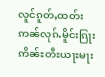လူင်ၵူတ်ႇထတ်း ဢၼ်လုၵ်ႉမိူင်းၵြႃးဢိၼ်ႊတီႊယႃႊမႃး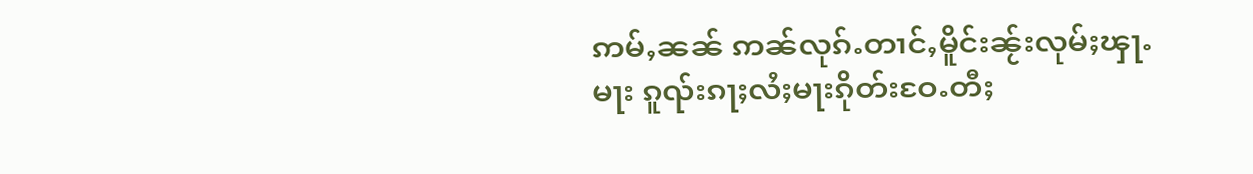ဢမ်ႇၼၼ် ဢၼ်လုၵ်ႉတၢင်ႇမိူင်းၼႂ်းလုမ်ႈၾႃႉမႃး ၵူၺ်းၵႃႈလႆႈမႃးၵိုတ်းဝႄႉတီႈ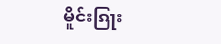မိူင်းၵြႃး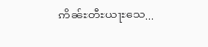ဢိၼ်ႊတီႊယႃႊသေ...